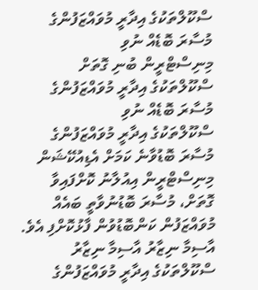ސްކޫލްތަކުގެ އިދާރީ މުވައްޒަފުންގެ މުސާރަ ބޮޑެއް ނުވި
މިނިސްޓްރީން ބުނި ގޮތަށް ސްކޫލްތަކުގެ އިދާރީ މުވައްޒަފުންގެ މުސާރަ ބޮޑެއް ނުވި
ސްކޫލްތަކުގެ އިދާރީ މުވައްޒަފުންގެ މުސާރަ ބޮޑުވާނެ ކަމަށް އެޑިއުކޭޝަން މިނިސްޓްރީން އިއުލާނު ކޮށްފައިވާ ގޮތަށް، މުސާރަ ބޮޑުނުވާތީ ބައެއް މުވައްޒަފުން ކަންބޮޑުވުން ފާޅުކޮށްފި އެވެ.
އާސިމާ ނިޒާރު އާސިމާ ނިޒާރު
ސްކޫލްތަކުގެ އިދާރީ މުވައްޒަފުންގެ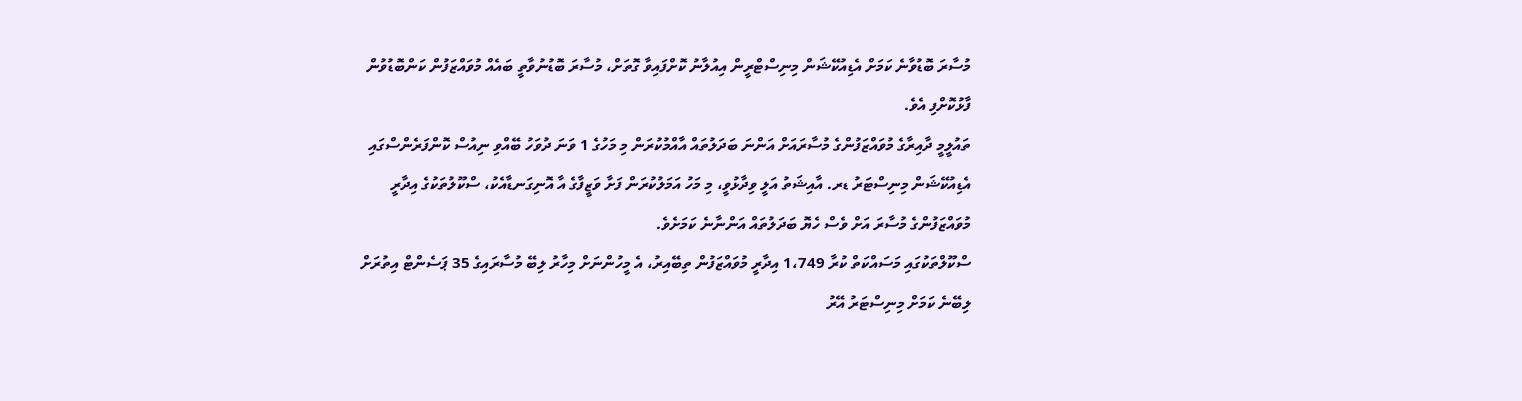މުސާރަ ބޮޑުވާނެ ކަމަށް އެޑިއުކޭޝަން މިނިސްޓްރީން އިއުލާނު ކޮށްފައިވާ ގޮތަށް، މުސާރަ ބޮޑުނުވާތީ ބައެއް މުވައްޒަފުން ކަންބޮޑުވުން ފާޅުކޮށްފި އެވެ.
ތައުލީމީ ދާއިރާގެ މުވައްޒަފުންގެ މުސާރައަށް އަންނަ ބަދަލުތައް އާއްމުކުރަން މި މަހުގެ 1 ވަނަ ދުވަހު ބޭއްވި ނިއުސް ކޮންފަރެންސްގައި އެޑިއުކޭޝަން މިނިސްޓަރު ޑރ. އާއިޝަތު އަލީ ވިދާޅުވީ، މި މަހު އަމަލުކުރަން ފަށާ ވަޒީފާގެ އާ އޮނިގަނޑާއެކު، ސްކޫލުތަކުގެ އިދާރީ މުވައްޒަފުންގެ މުސާރަ އަށް ވެސް ހެޔޮ ބަދަލުތައް އަންނާނެ ކަމަށެވެ.
ސްކޫލްތަކުގައި މަސައްކަތް ކުރާ 1،749 އިދާރީ މުވައްޒަފުން ތިބޭއިރު، އެ މީހުންނަށް މިހާރު ލިބޭ މުސާރައިގެ 35 ޕަސެންޓް އިތުރަށް ލިބޭނެ ކަމަށް މިނިސްޓަރު އޭރު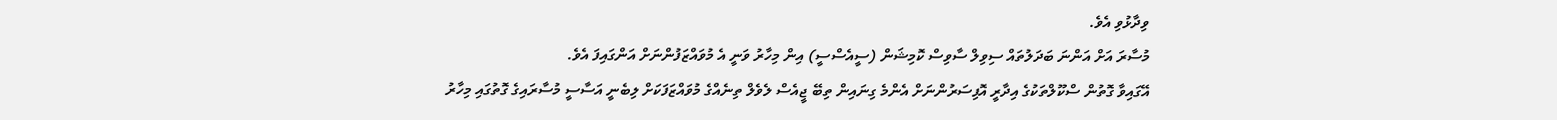ވިދާޅުވި އެވެ.
މުސާރަ އަށް އަންނަ ބަދަލުތައް ސިވިލް ސާވިސް ކޮމިޝަން (ސީއެސްސީ) އިން މިހާރު ވަނީ އެ މުވައްޒަފުންނަށް އަންގައިފަ އެވެ.
އޭގައިވާ ގޮތުން ސްކޫލްތަކުގެ އިދާރީ އޮފިސަރުންނަށް އެންމެ ގިނައިން ތިބޭ ޖީއެސް ލެވެލް ތިނެއްގެ މުވައްޒަފަކަށް ލިބެނީ އަސާސީ މުސާރައިގެ ގޮތުގައި މިހާރު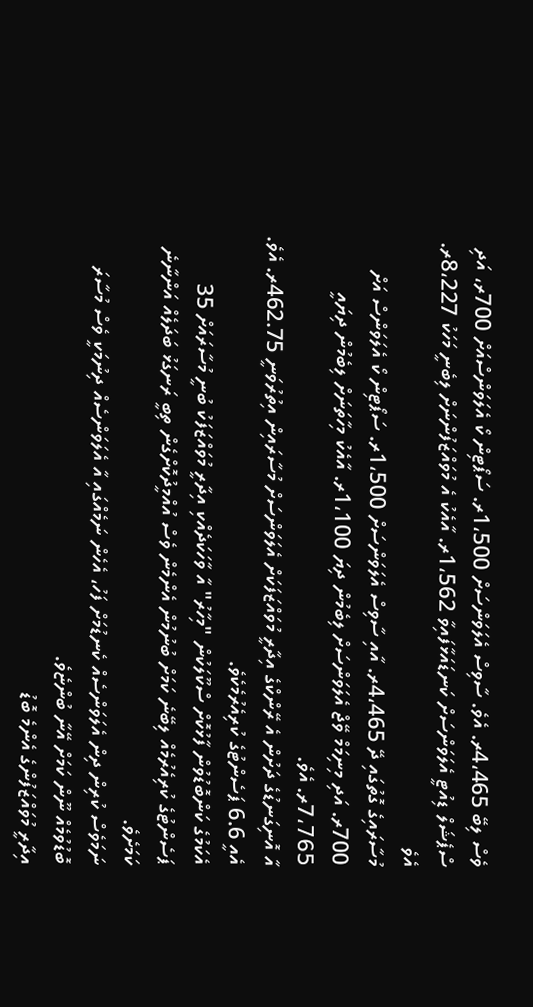ވެސް ލިބޭ 4،465ރ. އެވެ. ސާވިސް އެލަވަންސަށް 1،500ރ. ސަޕޯޓިން ކޯ އެލަވަންސްއަށް 700ރ، އަދި ސްޕެޝަލް ޑިއުޓީ އެލަވަންސަށް ކަނޑައަޅާފައިވާ 1،562ރ. އާއެކު އެ މުވައްޒަފުންނަށް ލިބެނީ މަހަކު 8،227ރ. އެވެ
މުސާރައިގެ ގޮތުގައި ދޭ 4،465ރ. އާއި ސާވިސް އެލަވަންސަށް 1،500ރ. ސަޕޯޓިން ކޯ އެލަވަންސް އަށް 700ރ. އަދި މިނިމަމް ވޭޖް އެލަވަންސަށް ލިބެމުން ދިޔަ 1،100ރ. އާއެކު މިހާތަނަށް ލިބެމުން ދިޔައީ 7،765ރ. އެވެ.
އާ އޮނިގަނޑުގެ ދަށުން އެ ރޭންކްގެ އިދާރީ މުވައްޒަފަކަށް އެލަވަންސަށް މުސާރައިން އިތުރުވަނީ 462.75ރ. އެވެ. އެއީ 6.6 ޕަސެންޓުގެ ކުރިއެރުމެކެވެ.
އެކަމުގެ ކަންބޮޑުވުން ފާޅުކޮށް ސްކޫލަކުން "މިހާރު" އާ ވާހަކަދެއްކި އިދާރީ މުވައްޒަފަކު ބުނީ މުސާރައަށް 35 ޕަސެންޓުގެ ކުރިއެރުމެއް ލިބޭނެ ކަމަށް ބުނުމުން އެންމެން ވެސް އުއްމީދުކޮށްގެން ތިބީ ރަނގަޅު ބަދަލެއް އަންނާނެ ކަމަށެވެ.
ނަމަވެސް ކުރިން ދިން އެލަވަންސެއް ކެނޑުމަށް ފަހު، އެހެން ނަމެއްގައި އާ އެލަވަންސެއް ދިނުމަކީ ވެސް މުސާރަ ބޮޑުވުމެއް ނޫން ކަމަށް އޭނާ ބުންޏެވެ.
އިދާރީ މުވައްޒަފުންގެ އެންމެ ބޮޑު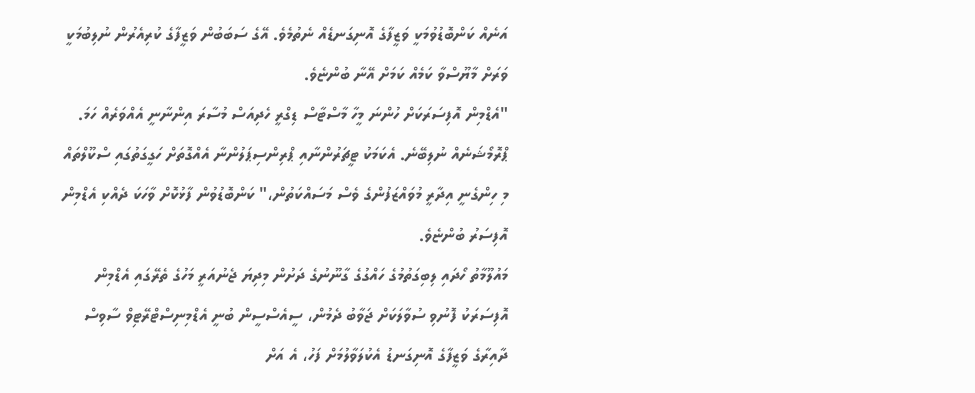އަނެއް ކަންބޮޑުވުމަކީ ވަޒީފާގެ އޮނިގަނޑެއް ނެތުމެވެ. އޭގެ ސަބަބުން ވަޒީފާގެ ކުރިއެރުން ނުލިބުމަކީ ވަރަށް މާޔޫސްވާ ކަމެއް ކަމަށް އޭނާ ބުންޏެވެ.
"އެޑްމިން އޮފިސަރަކަށް ހުންނަ މީހާ މާސްޓާސް ޑިގްރީ ހެދިއަސް މުސާރަ އިންނާނީ އެއްވަރެއް ހަމަ. ޕްރޮމޯޝަނެއް ނުލިބޭނެ. އެކަމަކު ޓީޗަރުންނާއި ޕްރިންސިޕަލުންނާ އެއްގޮތަށް ހަގީގަތުގައި ސްކޫލްތައް މި ހިންގެނީ އިދާރީ މުވައްޒަފުންގެ ވެސް މަސައްކަތުން،" ކަންބޮޑުވުން ފާޅުކޮށް ވާހަކަ ދެއްކި އެޑްމިން އޮފިސަރު ބުންޏެވެ.
މައުލޫމާތު ހޯދައި ލިބިގަތުމުގެ ހައްގުގެ ގާނޫނުގެ ދަށުން މިދިޔަ ޖެނުއަރީ މަހުގެ ތެރޭގައި އެޑްމިން އޮފިސަރަކު ފޮނުވި ސުވާލަކަށް ޖަވާބު ދެމުން، ސީއެސްސީން ބުނީ އެޑްމިނިސްޓްރޭޓިވް ސާވިސް ދާއިރާގެ ވަޒީފާގެ އޮނިގަނޑު އެކުލަވާލުމަށް ފަހު، އެ އަށް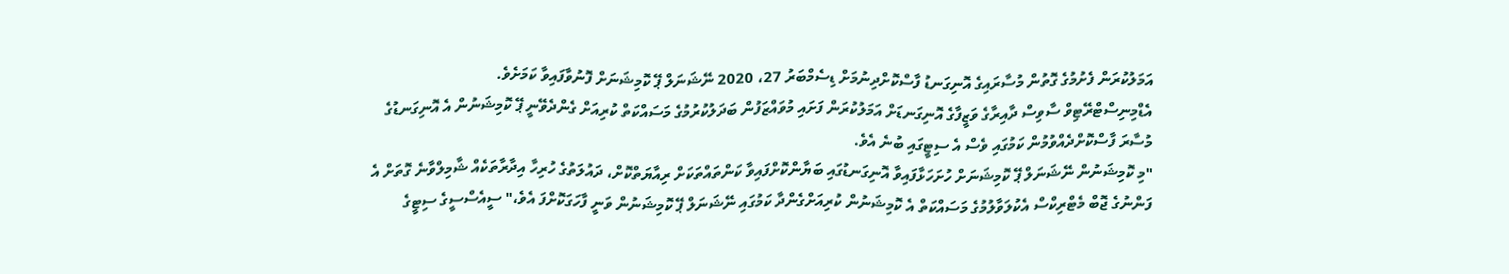އަމަލުކުރަން ފެށުމުގެ ގޮތުން މުސާރައިގެ އޮނިގަނޑު ފާސްކޮށްދިނުމަށް ޑިސެމްބަރު 27، 2020 ނޭޝަނަލް ޕޭ ކޮމިޝަނަށް ފޮނުވާފައިވާ ކަމަށެވެ.
އެޑްމިނިސްޓްރޭޓިވް ސާވިސް ދާއިރާގެ ވަޒީފާގެ އޮނިގަނޑަށް އަމަލުކުރަން ފަށައި މުވައްޒަފުން ބަދަލުކުރުމުގެ މަސައްކަތް ކުރިއަށް ގެންދެވޭނީ ޕޭ ކޮމިޝަނުން އެ އޮނިގަނޑުގެ މުސާރަ ފާސްކޮށްދެއްވުމުން ކަމުގައި ވެސް އެ ސިޓީގައި ބުނެ އެވެ.
"މި ކޮމިޝަނުން ނޭޝަނަލް ޕޭ ކޮމިޝަނަށް ހުށަހަޅާފައިވާ އޮނިގަނޑުގައި ބަޔާންކޮށްފައިވާ ކަންތައްތަކަށް ރިއާޔަތްކޮށް، ދައުލަތުގެ ހުރިހާ އިދާރާތަކެއް ޝާމިލްވާނެ ގޮތަށް އެ ފަންނުގެ ޖޮބް މެޓްރިކްސް އެކުލަވާލުމުގެ މަސައްކަތް އެ ކޮމިޝަނުން ކުރިއަށްގެންދާ ކަމުގައި ނޭޝަނަލް ޕޭ ކޮމިޝަނުން ވަނީ ފާހަގަކޮށްފަ އެވެ،" ސީއެސްސީގެ ސިޓީގެ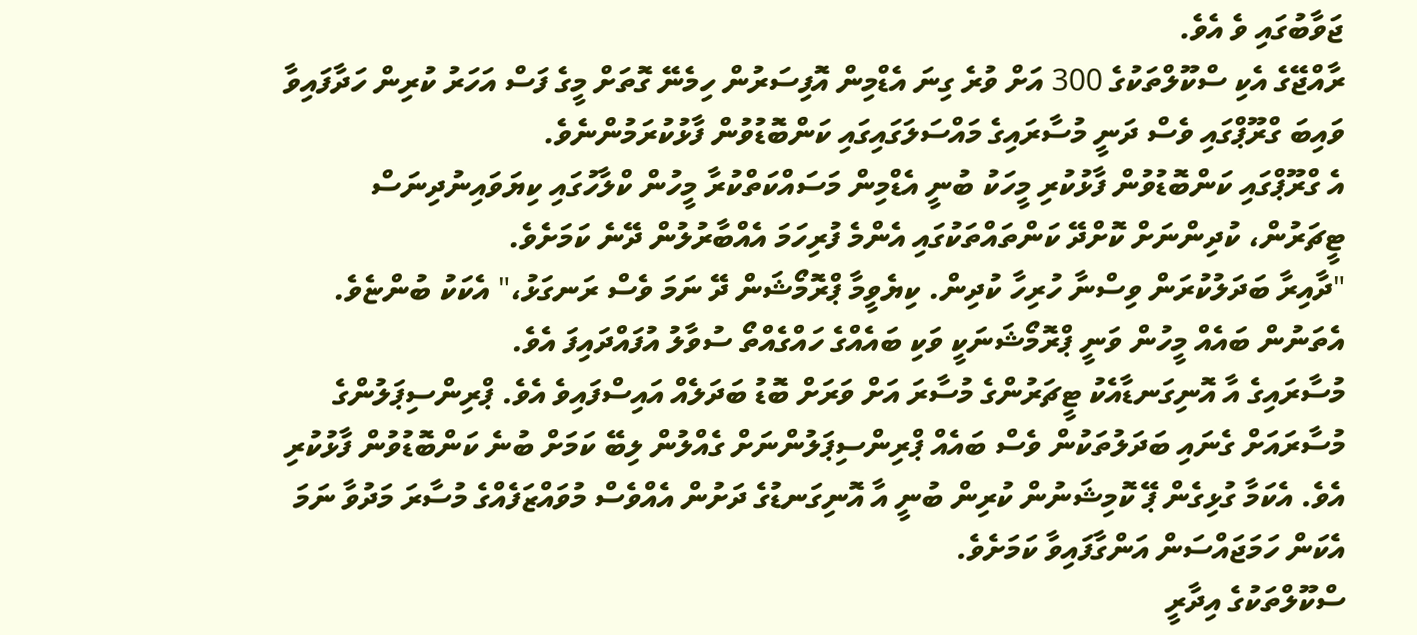ޖަވާބުގައި ވެ އެވެ.
ރާއްޖޭގެ އެކި ސްކޫލްތަކުގެ 300 އަށް ވުރެ ގިނަ އެޑްމިން އޮފިސަރުން ހިމެނޭ ގޮތަށް މީގެ ފަސް އަހަރު ކުރިން ހަދާފައިވާ ވައިބަ ގްރޫޕްގައި ވެސް ދަނީ މުސާރައިގެ މައްސަލަގައިގައި ކަންބޮޑުވުން ފާޅުކުރަމުންނެވެ.
އެ ގްރޫޕްގައި ކަންބޮޑުވުން ފާޅުކުރި މީހަކު ބުނީ އެޑްމިން މަސައްކަތްކުރާ މީހުން ކްލާހުގައި ކިޔަވައިނުދިނަސް ޓީޗަރުން، ކުދިންނަށް ކޮށްދޭ ކަންތައްތަކުގައި އެންމެ ފުރިހަމަ އެއްބާރުލުން ދޭނެ ކަމަށެވެ.
"ދާއިރާ ބަދަލުކުރަން ވިސްނާ ހުރިހާ ކުދިން. ކިޔެވީމާ ޕްރޮމޯޝަން ދޭ ނަމަ ވެސް ރަނގަޅު،" އެކަކު ބުންޏެވެ.
އެތަނުން ބައެއް މީހުން ވަނީ ޕްރޮމޯޝަނަކީ ވަކި ބައެއްގެ ހައްގެއްތޯ ސުވާލު އުފައްދައިފަ އެވެ.
މުސާރައިގެ އާ އޮނިގަނޑާއެކު ޓީޗަރުންގެ މުސާރަ އަށް ވަރަށް ބޮޑު ބަދަލެއް އައިސްފައިވެ އެވެ. ޕްރިންސިޕަލުންގެ މުސާރައަށް ގެނައި ބަދަލުތަކުން ވެސް ބައެއް ޕްރިންސިޕަލުންނަށް ގެއްލުން ލިބޭ ކަމަށް ބުނެ ކަންބޮޑުވުން ފާޅުކުރި އެވެ. އެކަމާ ގުޅިގެން ޕޭ ކޮމިޝަނުން ކުރިން ބުނީ އާ އޮނިގަނޑުގެ ދަށުން އެއްވެސް މުވައްޒަފެއްގެ މުސާރަ މަދުވާ ނަމަ އެކަން ހަމަޖައްސަން އަންގާފައިވާ ކަމަށެވެ.
ސްކޫލްތަކުގެ އިދާރީ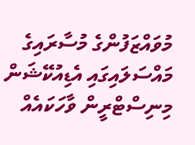މުވައްޒަފުންގެ މުސާރައިގެ މައްސަލައިގައި އެޑިއުކޭޝަން މިނިސްޓްރީން ވާހަކައެއް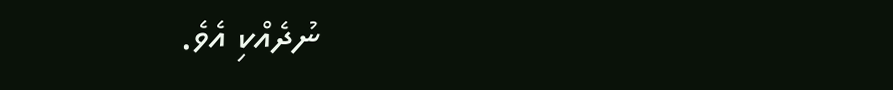ނުދެއްކި އެވެ.